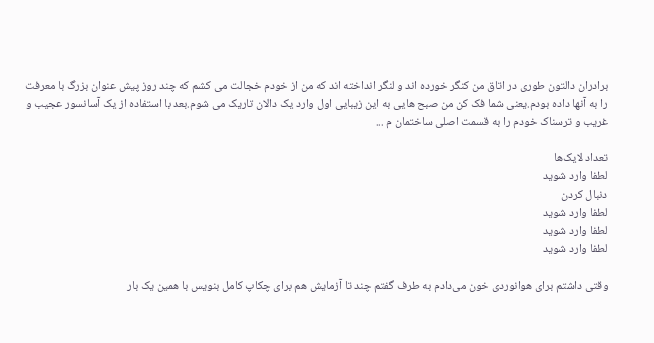برادران دالتون طوری در اتاق من کنگر خورده اند و لنگر انداخته اند که من از خودم خجالت می کشم که چند روز پیش عنوان بزرگ با معرفت را به آنها داده بودم.یعنی شما فک کن من صبح هایی به این زیبایی اول وارد یک دالان تاریک می شوم.بعد با استفاده از یک آسانسور عجیب و غریب و ترسناک خودم را به قسمت اصلی ساختمان م ...

تعداد لایک‌ها
لطفا وارد شوید
دنبال کردن
لطفا وارد شوید
لطفا وارد شوید
لطفا وارد شوید

وقتی داشتم برای هوانوردی خون می‌دادم به طرف گفتم چند تا آزمایش هم برای چکاپ کامل بنویس با همین یک بار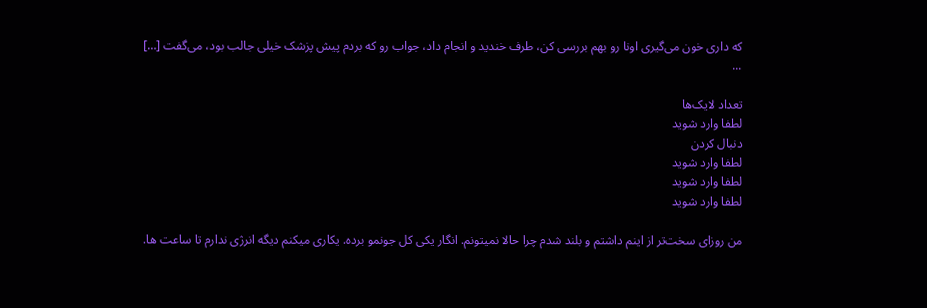که داری خون می‌گیری اونا رو بهم بررسی کن، طرف خندید و انجام داد، جواب رو که بردم پیش پزشک خیلی جالب بود، می‌گفت […] ...

تعداد لایک‌ها
لطفا وارد شوید
دنبال کردن
لطفا وارد شوید
لطفا وارد شوید
لطفا وارد شوید

من روزای سخت‌تر از اینم داشتم و بلند شدم چرا حالا نمیتونم. انگار یکی کل جونمو برده. یکاری میکنم دیگه انرژی ندارم تا ساعت ها.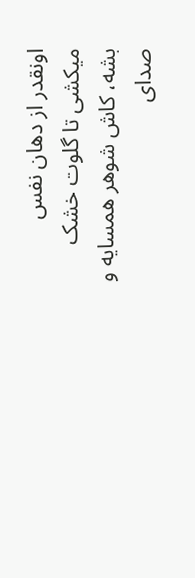اونقدر از دهان نفس میکشی تا گلوت خشک بشه، کاش شوهر همسایه و صدای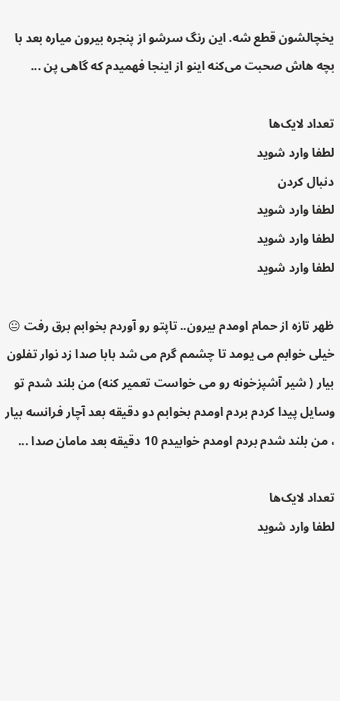یخچالشون قطع شه. این رنگ سرشو از پنجره بیرون میاره بعد با بچه ‌هاش صحبت می‌کنه اینو از اینجا فهمیدم که گاهی پن ...

تعداد لایک‌ها
لطفا وارد شوید
دنبال کردن
لطفا وارد شوید
لطفا وارد شوید
لطفا وارد شوید

ظهر تازه از حمام اومدم بیرون.. تاپتو رو آوردم بخوابم برق رفت 😐 خیلی خوابم می یومد تا چشمم گرم می شد بابا صدا زد نوار تفلون بیار ( شیر آشپزخونه رو می خواست تعمیر کنه) من بلند شدم تو وسایل پیدا کردم بردم اومدم بخوابم دو دقیقه بعد آچار فرانسه بیار ، من بلند شدم بردم اومدم خوابیدم 10 دقیقه بعد مامان صدا ...

تعداد لایک‌ها
لطفا وارد شوید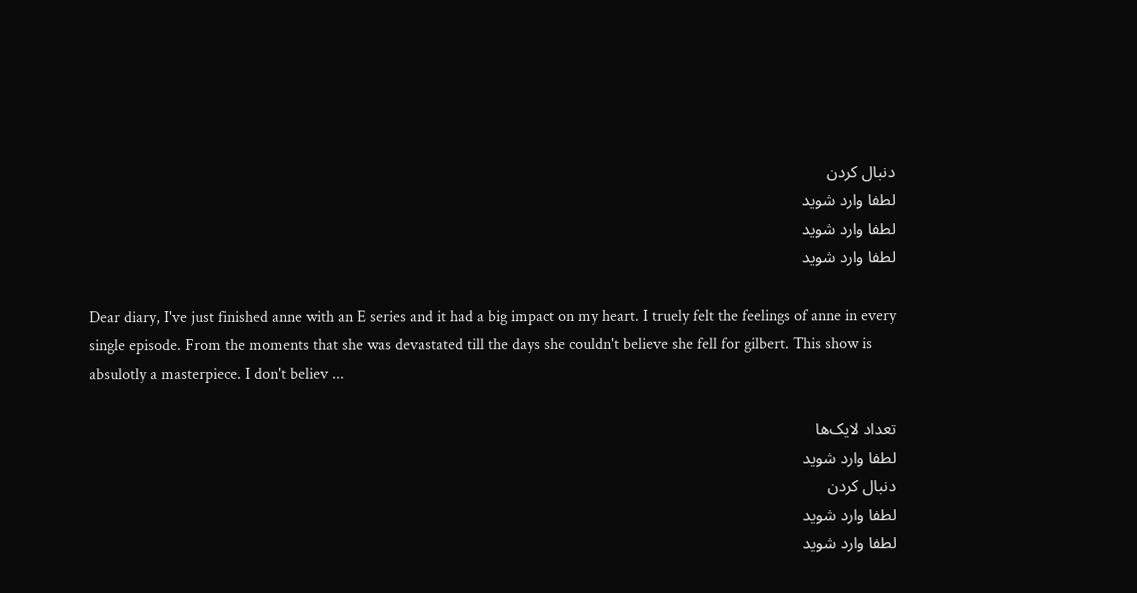دنبال کردن
لطفا وارد شوید
لطفا وارد شوید
لطفا وارد شوید

Dear diary, I've just finished anne with an E series and it had a big impact on my heart. I truely felt the feelings of anne in every single episode. From the moments that she was devastated till the days she couldn't believe she fell for gilbert. This show is absulotly a masterpiece. I don't believ ...

تعداد لایک‌ها
لطفا وارد شوید
دنبال کردن
لطفا وارد شوید
لطفا وارد شوید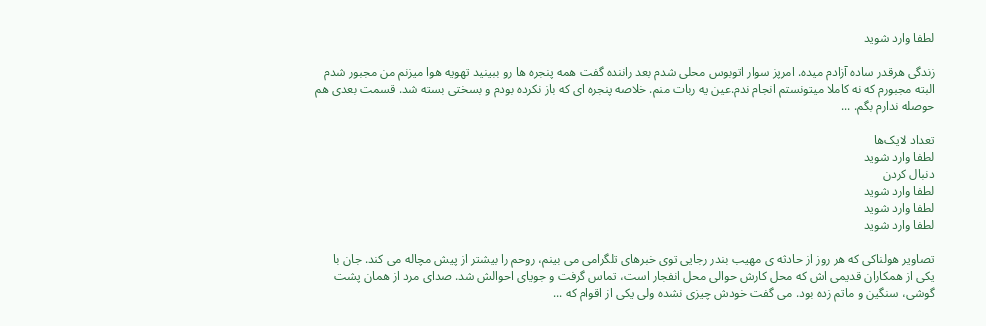لطفا وارد شوید

زندگی هرقدر ساده آزادم میده. امرپز سوار اتوبوس محلی شدم بعد راننده گفت همه پنجره ها رو ببینید تهویه هوا میزنم من مجبور شدم البته مجبورم که نه کاملا میتونستم انجام ندم.عین یه ربات منم. خلاصه پنجره ای که باز نکرده بودم و بسختی بسته شد. قسمت بعدی هم حوصله ندارم بگم. ...

تعداد لایک‌ها
لطفا وارد شوید
دنبال کردن
لطفا وارد شوید
لطفا وارد شوید
لطفا وارد شوید

تصاویر هولناکی که هر روز از حادثه ی مهیب بندر رجایی توی خبرهای تلگرامی می بینم، روحم را بیشتر از پیش مچاله می کند. جان با یکی از همکاران قدیمی اش که محل کارش حوالی محل انفجار است، تماس گرفت و جویای احوالش شد. صدای مرد از همان پشت گوشی، سنگین و ماتم زده بود. می گفت خودش چیزی نشده ولی یکی از اقوام که ...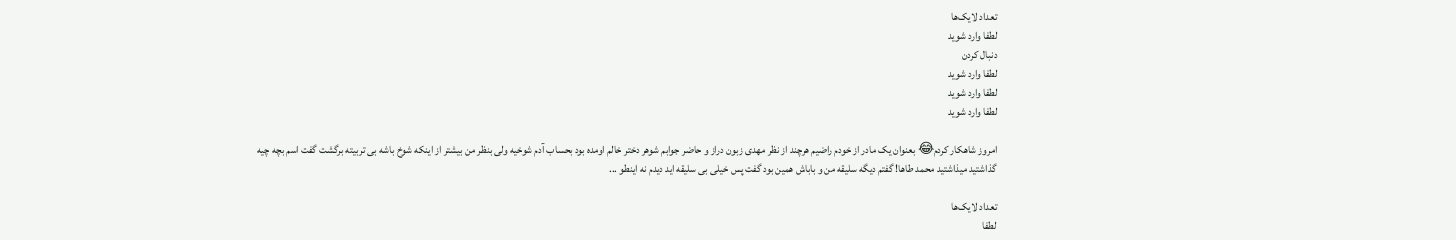تعداد لایک‌ها
لطفا وارد شوید
دنبال کردن
لطفا وارد شوید
لطفا وارد شوید
لطفا وارد شوید

امروز شاهکار کردم😂 بعنوان یک مادر از خودم راضیم هرچند از نظر مهدی زبون دراز و حاضر جوابم شوهر دختر خالم اومده بود بحساب آدم شوخیه ولی بنظر من بیشتر از اینکه شوخ باشه بی تربیته برگشت گفت اسم بچه چیه گذاشتید میذاشتید محمد طاها! گفتم دیگه سلیقه من و باباش همین بود گفت پس خیلی بی سلیقه اید دیدم نه اینطو ...

تعداد لایک‌ها
لطفا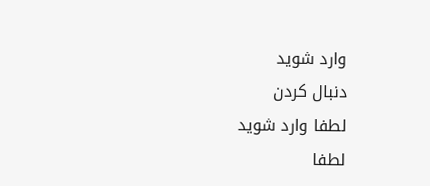وارد شوید
دنبال کردن
لطفا وارد شوید
لطفا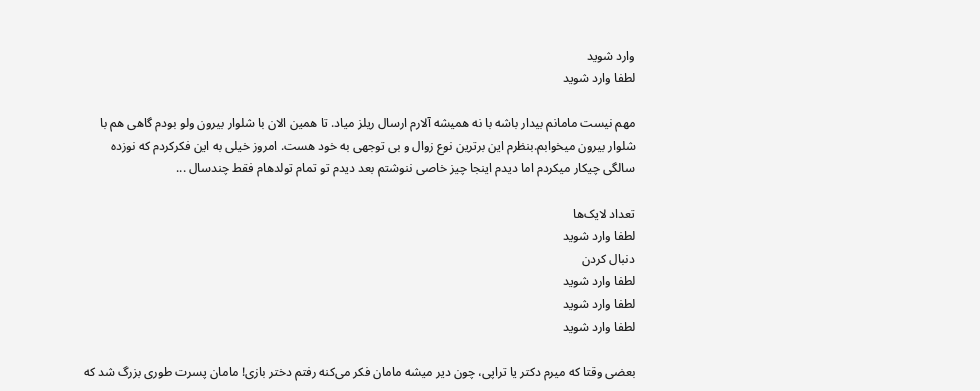وارد شوید
لطفا وارد شوید

مهم نیست مامانم بیدار باشه با نه همیشه آلارم ارسال ریلز میاد. تا همین الان با شلوار بیرون ولو بودم گاهی هم با شلوار بیرون میخوابم.بنظرم این برترین نوع زوال و بی توجهی به خود هست. امروز خیلی به این فکرکردم که نوزده سالگی چیکار میکردم اما دیدم اینجا چیز خاصی ننوشتم بعد دیدم تو تمام تولدهام فقط چندسال ...

تعداد لایک‌ها
لطفا وارد شوید
دنبال کردن
لطفا وارد شوید
لطفا وارد شوید
لطفا وارد شوید

بعضی وقتا که میرم دکتر یا تراپی، چون دیر میشه مامان فکر می‌کنه رفتم دختر بازی! مامان پسرت طوری بزرگ شد که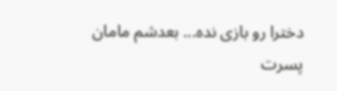دخترا رو بازی نده... بعدشم مامان پسرت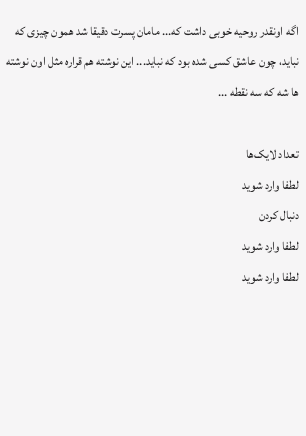اگه اونقدر روحیه خوبی داشت که... مامان پسرت دقیقا شد همون چیزی که نباید، چون عاشق کسی شده بود که نباید... این نوشته هم قراره مثل اون نوشته ها شه که سه نقطه ...

تعداد لایک‌ها
لطفا وارد شوید
دنبال کردن
لطفا وارد شوید
لطفا وارد شوید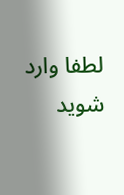لطفا وارد شوید